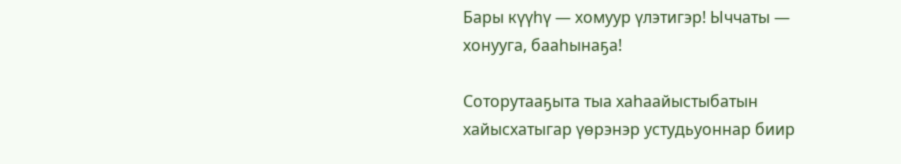Бары күүһү — хомуур үлэтигэр! Ыччаты — хонууга, бааһынаҕа!

Соторутааҕыта тыа хаһаайыстыбатын хайысхатыгар үөрэнэр устудьуоннар биир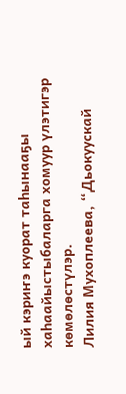ый кэриҥэ куорат таһынааҕы хаһаайыстыбаларга хомуур үлэтигэр көмөлөстүлэр.
Лилия Мухоплеева, “Дьокуускай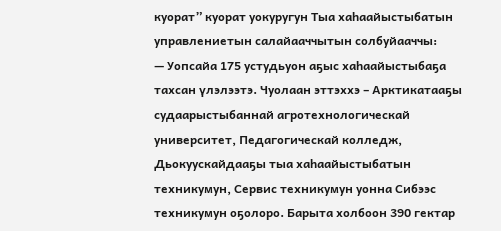куорат” куорат уокуругун Тыа хаһаайыстыбатын управлениетын салайааччытын солбуйааччы:
— Уопсайа 175 устудьуон аҕыс хаһаайыстыбаҕа тахсан үлэлээтэ. Чуолаан эттэххэ – Арктикатааҕы судаарыстыбаннай агротехнологическай университет, Педагогическай колледж, Дьокуускайдааҕы тыа хаһаайыстыбатын техникумун, Сервис техникумун уонна Сибээс техникумун оҕолоро. Барыта холбоон 390 гектар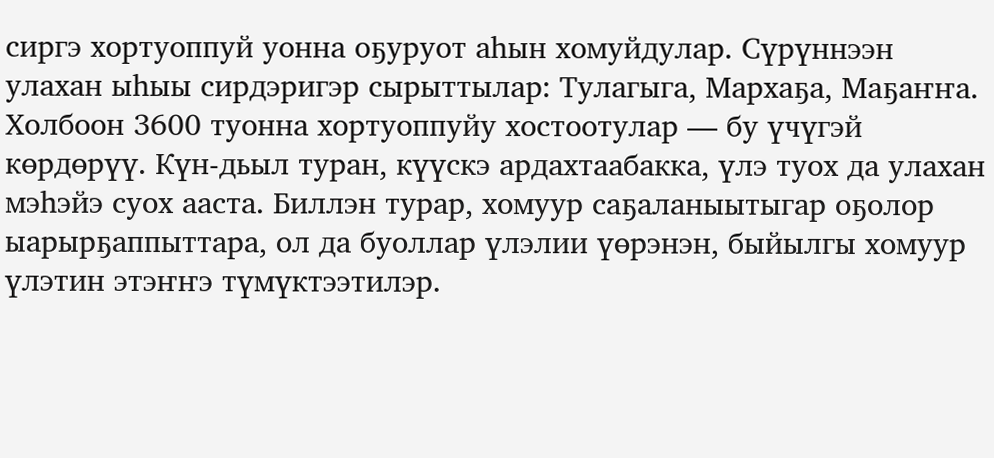сиргэ хортуоппуй уонна оҕуруот аһын хомуйдулар. Сүрүннээн улахан ыһыы сирдэригэр сырыттылар: Тулагыга, Мархаҕа, Маҕаҥҥа. Холбоон 3600 туонна хортуоппуйу хостоотулар — бу үчүгэй көрдөрүү. Күн-дьыл туран, күүскэ ардахтаабакка, үлэ туох да улахан мэһэйэ суох ааста. Биллэн турар, хомуур саҕаланыытыгар оҕолор ыарырҕаппыттара, ол да буоллар үлэлии үөрэнэн, быйылгы хомуур үлэтин этэҥҥэ түмүктээтилэр.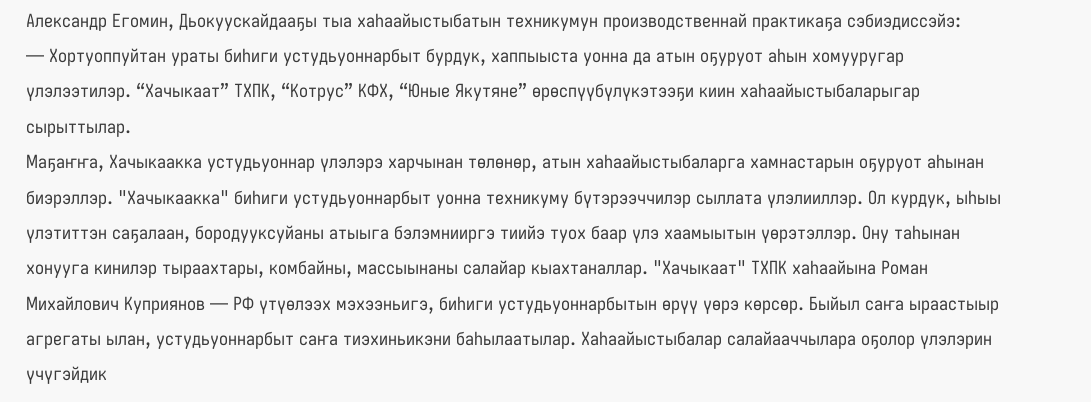Александр Егомин, Дьокуускайдааҕы тыа хаһаайыстыбатын техникумун производственнай практикаҕа сэбиэдиссэйэ:
— Хортуоппуйтан ураты биһиги устудьуоннарбыт бурдук, хаппыыста уонна да атын оҕуруот аһын хомууругар үлэлээтилэр. “Хачыкаат” ТХПК, “Котрус” КФХ, “Юные Якутяне” өрөспүүбүлүкэтээҕи киин хаһаайыстыбаларыгар сырыттылар.
Маҕаҥҥа, Хачыкаакка устудьуоннар үлэлэрэ харчынан төлөнөр, атын хаһаайыстыбаларга хамнастарын оҕуруот аһынан биэрэллэр. "Хачыкаакка" биһиги устудьуоннарбыт уонна техникуму бүтэрээччилэр сыллата үлэлииллэр. Ол курдук, ыһыы үлэтиттэн саҕалаан, бородууксуйаны атыыга бэлэмнииргэ тиийэ туох баар үлэ хаамыытын үөрэтэллэр. Ону таһынан хонууга кинилэр тыраахтары, комбайны, массыынаны салайар кыахтаналлар. "Хачыкаат" ТХПК хаһаайына Роман Михайлович Куприянов — РФ үтүөлээх мэхээньигэ, биһиги устудьуоннарбытын өрүү үөрэ көрсөр. Быйыл саҥа ыраастыыр агрегаты ылан, устудьуоннарбыт саҥа тиэхиньикэни баһылаатылар. Хаһаайыстыбалар салайааччылара оҕолор үлэлэрин үчүгэйдик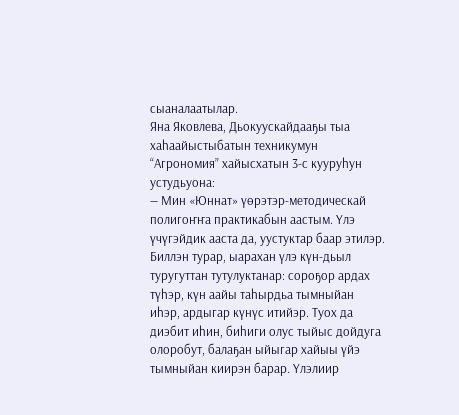сыаналаатылар.
Яна Яковлева, Дьокуускайдааҕы тыа хаһаайыстыбатын техникумун “Агрономия” хайысхатын 3-с кууруһун устудьуона:
— Мин «Юннат» үөрэтэр-методическай полигоҥҥа практикабын аастым. Үлэ үчүгэйдик ааста да, уустуктар баар этилэр. Биллэн турар, ыарахан үлэ күн-дьыл туругуттан тутулуктанар: сороҕор ардах түһэр, күн аайы таһырдьа тымныйан иһэр, ардыгар күнүс итийэр. Туох да диэбит иһин, биһиги олус тыйыс дойдуга олоробут, балаҕан ыйыгар хайыы үйэ тымныйан киирэн барар. Үлэлиир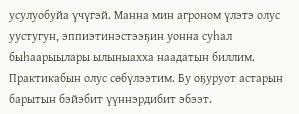усулуобуйа үчүгэй. Манна мин агроном үлэтэ олус уустугун, эппиэтинэстээҕин уонна суһал быһаарыылары ылыныахха наадатын биллим. Практикабын олус сөбүлээтим. Бу оҕуруот астарын барытын бэйэбит үүннэрдибит эбээт.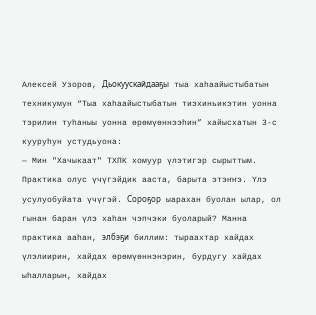Алексей Узоров, Дьокуускайдааҕы тыа хаһаайыстыбатын техникумун “Тыа хаһаайыстыбатын тиэхиньикэтин уонна тэрилин туһаныы уонна өрөмүөннээһин” хайысхатын 3-с кууруһун устудьуона:
— Мин "Хачыкаат" ТХПК хомуур үлэтигэр сырыттым. Практика олус үчүгэйдик ааста, барыта этэҥҥэ. Үлэ усулуобуйата үчүгэй. Сороҕор ыарахан буолан ылар, ол гынан баран үлэ хаһан чэпчэки буоларый? Манна практика ааһан, элбэҕи биллим: тыраахтар хайдах үлэлиирин, хайдах өрөмүөннэнэрин, бурдугу хайдах ыһалларын, хайдах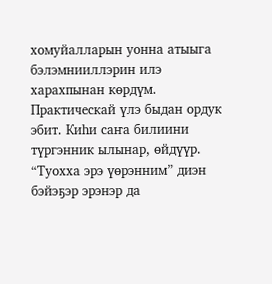хомуйалларын уонна атыыга бэлэмнииллэрин илэ харахпынан көрдүм. Практическай үлэ быдан ордук эбит. Киһи саҥа билиини түргэнник ылынар, өйдүүр. “Туохха эрэ үөрэнним” диэн бэйэҕэр эрэнэр да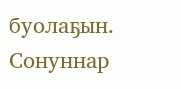буолаҕын.
Сонуннар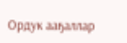Ордук ааҕаллар